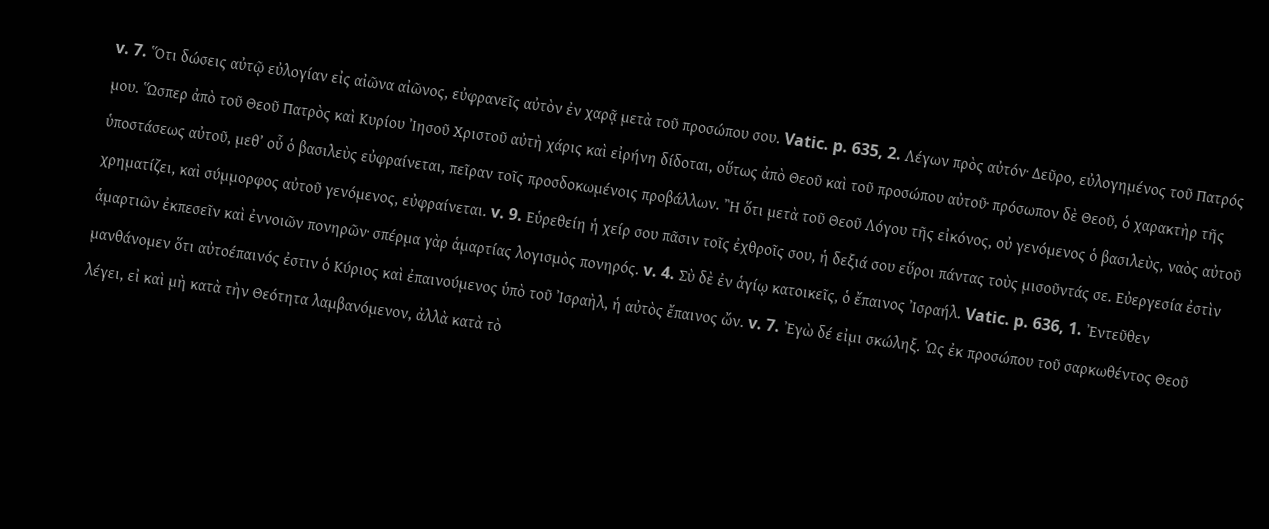v. 7. Ὅτι δώσεις αὐτῷ εὐλογίαν εἰς αἰῶνα αἰῶνος, εὐφρανεῖς αὐτὸν ἐν χαρᾷ μετὰ τοῦ προσώπου σου. Vatic. p. 635, 2. Λέγων πρὸς αὐτόν· Δεῦρο, εὐλογημένος τοῦ Πατρός μου. Ὥσπερ ἀπὸ τοῦ Θεοῦ Πατρὸς καὶ Κυρίου Ἰησοῦ Χριστοῦ αὐτὴ χάρις καὶ εἰρήνη δίδοται, οὕτως ἀπὸ Θεοῦ καὶ τοῦ προσώπου αὐτοῦ· πρόσωπον δὲ Θεοῦ, ὁ χαρακτὴρ τῆς ὑποστάσεως αὐτοῦ, μεθ’ οὗ ὁ βασιλεὺς εὐφραίνεται, πεῖραν τοῖς προσδοκωμένοις προβάλλων. Ἢ ὅτι μετὰ τοῦ Θεοῦ Λόγου τῆς εἰκόνος, οὐ γενόμενος ὁ βασιλεὺς, ναὸς αὐτοῦ χρηματίζει, καὶ σύμμορφος αὐτοῦ γενόμενος, εὐφραίνεται. v. 9. Εὑρεθείη ἡ χείρ σου πᾶσιν τοῖς ἐχθροῖς σου, ἡ δεξιά σου εὕροι πάντας τοὺς μισοῦντάς σε. Εὐεργεσία ἐστὶν ἁμαρτιῶν ἐκπεσεῖν καὶ ἐννοιῶν πονηρῶν· σπέρμα γὰρ ἁμαρτίας λογισμὸς πονηρός. v. 4. Σὺ δὲ ἐν ἁγίῳ κατοικεῖς, ὁ ἔπαινος Ἰσραήλ. Vatic. p. 636, 1. Ἐντεῦθεν μανθάνομεν ὅτι αὐτοέπαινός ἐστιν ὁ Κύριος καὶ ἐπαινούμενος ὑπὸ τοῦ Ἰσραὴλ, ἡ αὐτὸς ἔπαινος ὤν. v. 7. Ἐγὼ δέ εἰμι σκώληξ. Ὡς ἐκ προσώπου τοῦ σαρκωθέντος Θεοῦ λέγει, εἰ καὶ μὴ κατὰ τὴν Θεότητα λαμβανόμενον, ἀλλὰ κατὰ τὸ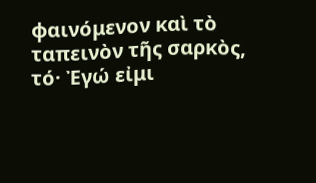φαινόμενον καὶ τὸ ταπεινὸν τῆς σαρκὸς, τό· Ἐγώ εἰμι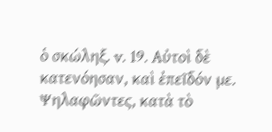ὁ σκώληξ. v. 19. Αὐτοὶ δὲ κατενόησαν, καὶ ἐπεῖδόν με. Ψηλαφῶντες, κατὰ τὸ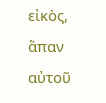εἰκὸς, ἅπαν αὐτοῦ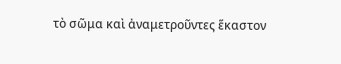τὸ σῶμα καὶ ἀναμετροῦντες ἕκαστον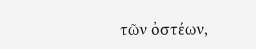τῶν ὀστέων,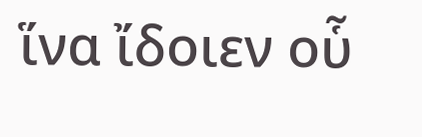ἵνα ἴδοιεν οὗ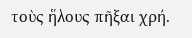τοὺς ἥλους πῆξαι χρή.